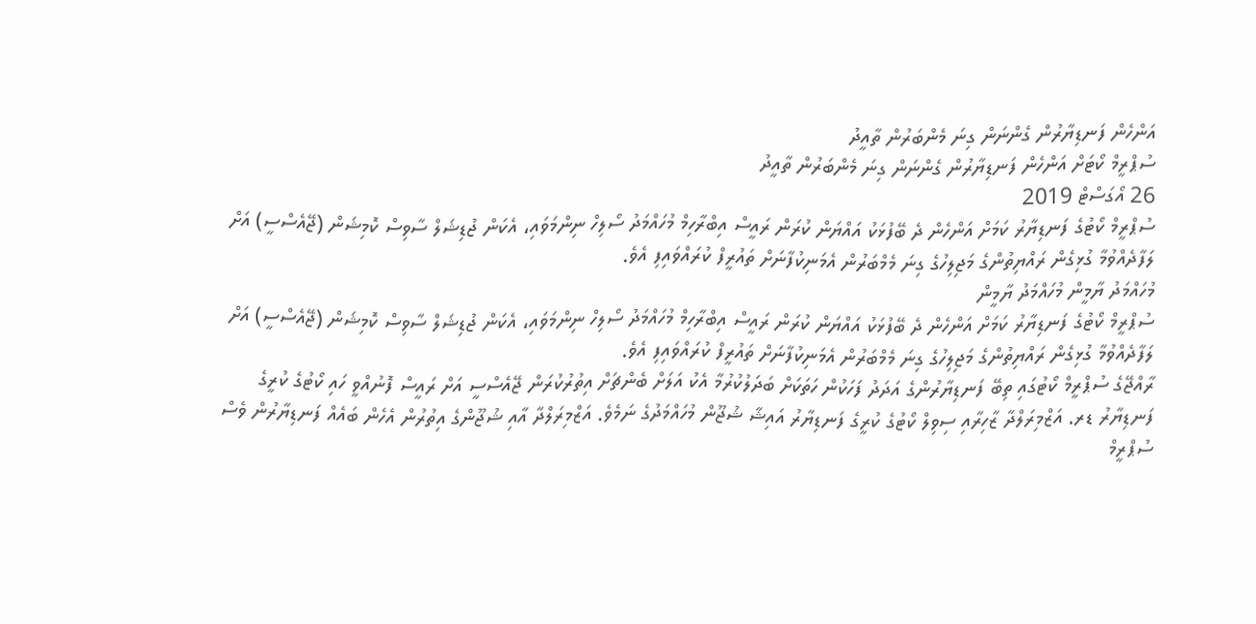އަންހެން ފަނޑިޔާރުން ގެންނަން ގިނަ މެންބަރުން ތާއީދު
ސުޕްރީމް ކޯޓަށް އަންހެން ފަނޑިޔާރުން ގެންނަން ގިނަ މެންބަރުން ތާއީދު
26 އޯގަސްޓް 2019
ސުޕްރީމް ކޯޓުގެ ފަނޑިޔާރު ކަމަށް އަންހެން ދެ ބޭފުޅަކު އައްޔަން ކުރަން ރައީސް އިބްރާހިމް މުހައްމަދު ސޯލިހް ނިންމަވައި، އެކަން ޖުޑިޝަލް ސާވިސް ކޮމިޝަން (ޖޭއެސްސީ) އަށް ލަފާދެއްވުމާ ގުޅިގެން ރައްޔިތުންގެ މަޖިލިހުގެ ގިނަ މެމްބަރުން އެމަނިކުފާނަށް ތައުރީފް ކުރައްވައިފި އެވެ.
މުހައްމަދު ޔާމީން މުހައްމަދު ޔާމީން
ސުޕްރީމް ކޯޓުގެ ފަނޑިޔާރު ކަމަށް އަންހެން ދެ ބޭފުޅަކު އައްޔަން ކުރަން ރައީސް އިބްރާހިމް މުހައްމަދު ސޯލިހް ނިންމަވައި، އެކަން ޖުޑިޝަލް ސާވިސް ކޮމިޝަން (ޖޭއެސްސީ) އަށް ލަފާދެއްވުމާ ގުޅިގެން ރައްޔިތުންގެ މަޖިލިހުގެ ގިނަ މެމްބަރުން އެމަނިކުފާނަށް ތައުރީފް ކުރައްވައިފި އެވެ.
ރާއްޖޭގެ ސުޕްރީމް ކޯޓުގައި ތިބޭ ފަނޑިޔާރުންގެ އަދަދު ފަހަކުން ހަތަކަށް ބަދަލުކުރުމާ އެކު އަލަށް ބެންޗަށް އިތުރުކުރަން ޖޭއެސްސީ އަށް ރައީސް ފޮނުއްވީ ހައި ކޯޓުގެ ކުރީގެ ފަނޑިޔާރު ޑރ. އަޒްމިރަލްދާ ޒާހިރާއި ސިވިލް ކޯޓުގެ ކުރީގެ ފަނޑިޔާރު އައިޝާ ޝުޖޫން މުހައްމަދުގެ ނަމެވެ. އަޒްމިރަލްދާ އާއި ޝުޖޫންގެ އިތުރުން އެހެން ބައެއް ފަނޑިޔާރުން ވެސް ސުޕްރީމް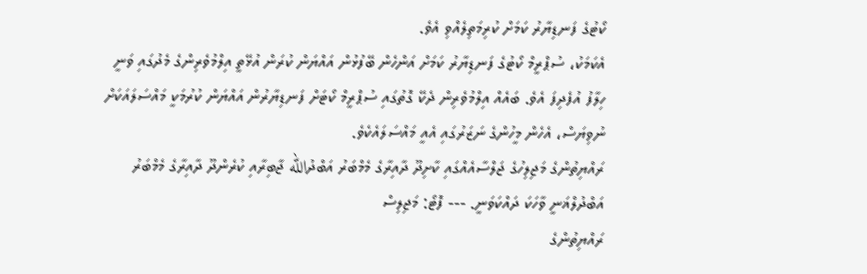ކޯޓުގެ ފަނޑިޔާރު ކަމަށް ކުރިމަތިލެއްވި އެވެ.
އެކަމަކު، ސުޕްރީމް ކޯޓުގެ ފަނޑިޔާރު ކަމަށް އަންހެން ބޭފުޅުން އައްޔަން ކުރަން އުޅޭތީ އިލްމުވެރިންގެ މެދުގައި ވަނީ ހިލާފު އުފެދިފަ އެވެ. ބައެއް އިލްމުވެރިން ދެކޭ ގޮތުގައި ސުޕްރީމް ކޯޓަށް ފަނޑިޔާރުން އައްޔަން ކުރުމަކީ މައްސަލައަކަށް ނުވިޔަސް، އެހެން މީހުންގެ ނަޒަރުގައި އެއީ މައްސަލައެކެވެ.
ރައްޔިތުންގެ މަޖިލިހުގެ ޖަލްސާއެއްގައި ކާށިދޫ ދާއިރާގެ މެމްބަރު އަބްދުالله ޖާބިރާއި ކުރެންދޫ ދާއިރާގެ މެމްބަރު އަބްދުލްޣަނީ ވާހަކަ ދައްކަވަނީ. --- ފޮޓޯ: މަޖިލިސް
ރައްޔިތުންގެ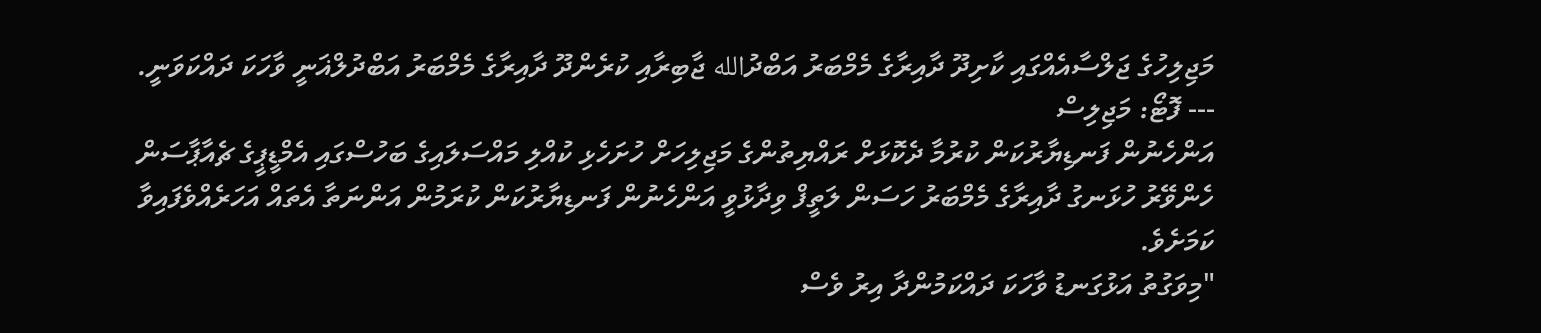މަޖިލިހުގެ ޖަލްސާއެއްގައި ކާށިދޫ ދާއިރާގެ މެމްބަރު އަބްދުالله ޖާބިރާއި ކުރެންދޫ ދާއިރާގެ މެމްބަރު އަބްދުލްޣަނީ ވާހަކަ ދައްކަވަނީ. --- ފޮޓޯ: މަޖިލިސް
އަންހެނުން ފަނޑިޔާރުކަން ކުރުމާ ދެކޮޅަށް ރައްޔިތުންގެ މަޖިލިހަށް ހުށަހެޅި ކުއްލި މައްސަލައިގެ ބަހުސްގައި އެމްޑީޕީގެ ޗެއާޕާސަން ހެންވޭރު ހުޅަނގު ދާއިރާގެ މެމްބަރު ހަސަން ލަތީފް ވިދާޅުވީ އަންހެނުން ފަނޑިޔާރުކަން ކުރަމުން އަންނަތާ އެތައް އަހަރެއްވެފައިވާ ކަމަށެވެ.
"މިވަގުތު އަޅުގަނޑު ވާހަކަ ދައްކަމުންދާ އިރު ވެސް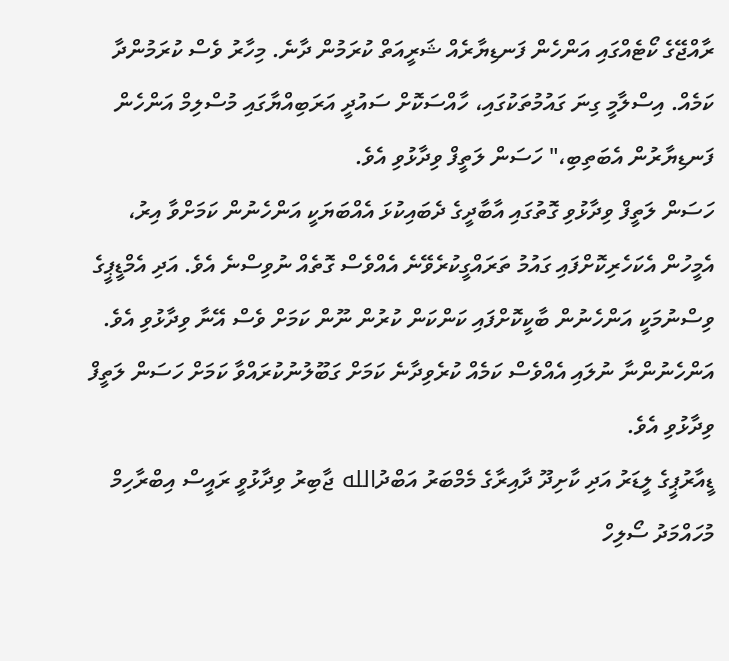ރާއްޖޭގެ ކޯޓެއްގައި އަންހެން ފަނޑިޔާރެއް ޝަރީއަތް ކުރަމުން ދާނެ. މިހާރު ވެސް ކުރަމުންދާ ކަމެއް. އިސްލާމީ ގިނަ ގައުމުތަކުގައި، ހާއްސަކޮށް ސައުދީ އަރަބިއްޔާގައި މުސްލިމް އަންހެން ފަނޑިޔާރުން އެބަތިބި،" ހަސަން ލަތީފް ވިދާޅުވި އެވެ.
ހަސަން ލަތީފް ވިދާޅުވި ގޮތުގައި އާބާދީގެ ދެބައިކުޅަ އެއްބަޔަކީ އަންހެނުން ކަމަށްވާ އިރު، އެމީހުން އެކަހެރިކޮށްފައި ގައުމު ތަރައްގީކުރެވޭނެ އެއްވެސް ގޮތެއް ނުވިސްނެ އެވެ. އަދި އެމްޑީޕީގެ ވިސްނުމަކީ އަންހެނުން ބާކީކޮށްފައި ކަންކަން ކުރުން ނޫން ކަމަށް ވެސް އޭނާ ވިދާޅުވި އެވެ. އަންހެނުންނާ ނުލައި އެއްވެސް ކަމެއް ކުރެވިދާނެ ކަމަށް ގަބޫލުނުކުރައްވާ ކަމަށް ހަސަން ލަތީފް ވިދާޅުވި އެވެ.
ޑީއާރުޕީގެ ލީޑަރު އަދި ކާށިދޫ ދާއިރާގެ މެމްބަރު އަބްދުالله ޖާބިރު ވިދާޅުވީ ރައީސް އިބްރާހިމް މުހައްމަދު ސޯލިހް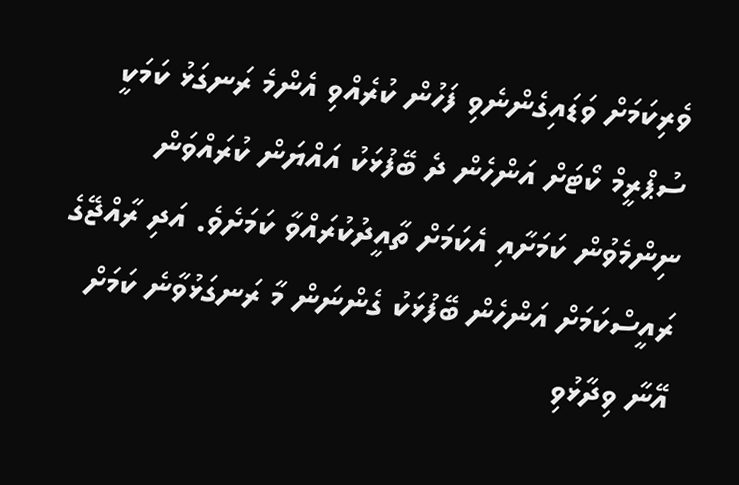ވެރިކަމަށް ވަޑައިގެންނެވި ފަހުން ކުރެއްވި އެންމެ ރަނގަޅު ކަމަކީ ސުޕްރީމް ކޯޓަށް އަންހެން ދެ ބޭފުޅަކު އައްޔަން ކުރައްވަން ނިންމެވުން ކަމަށާއި އެކަމަށް ތާއީދުކުރައްވާ ކަމަށެވެ. އަދި ރާއްޖޭގެ ރައީސްކަމަށް އަންހެން ބޭފުޅަކު ގެންނަން މާ ރަނގަޅުވާނެ ކަމަށް އޭނާ ވިދާޅުވި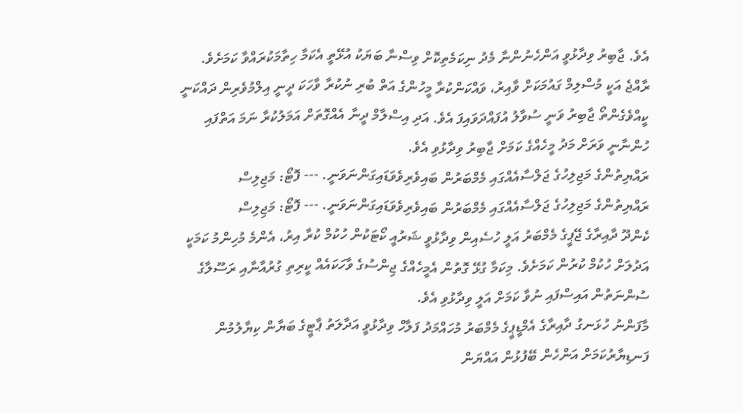އެވެ. ޖާބިރު ވިދާޅުވީ އަންހެނުންނާ މެދު ނިކަމެތިކޮށް ވިސްނާ ބަޔަކު އުޅޭތީ އެކަމާ ހިތާމަކުރައްވާ ކަމަށެވެ.
ރާއްޖެ އަކީ މުސްލިމް ގައުމަކަށް ވާއިރު، ވައްކަންކުރާ މީހުންގެ އަތް ބުރި ނުކުރާ ވާހަކަ ދީނީ އިލްމުވެރިން ދައްކަނީ ކީއްވެގެންތޯ ޖާބިރު ވަނީ ސުވާލު އުފައްދަވައިފަ އެވެ. އަދި އިސްލާމް ދީނާ އެއްގޮތަށް އަމަލުކުރާ ނަމަ އަތްފައި ހުންނާނީ ވަރަށް މަދު މީހެއްގެ ކަމަށް ޖާބިރު ވިދާޅުވި އެވެ.
ރައްޔިތުންގެ މަޖިލިހުގެ ޖަލްސާއެއްގައި މެމްބަރުން ބައިވެރިވެވަޑައިގަންނަވަނީ. --- ފޮޓޯ: މަޖިލިސް
ރައްޔިތުންގެ މަޖިލިހުގެ ޖަލްސާއެއްގައި މެމްބަރުން ބައިވެރިވެވަޑައިގަންނަވަނީ. --- ފޮޓޯ: މަޖިލިސް
ކެންދޫ ދާއިރާގެ ޖޭޕީގެ މެމްބަރު އަލީ ހުސެއިން ވިދާޅުވީ ޝަރުއީ ކޯޓަކުން ހުކުމް ކުރާ އިރު، އެންމެ މުހިންމު ކަމަކީ އަދުލަށް ހުކުމް ކުރުން ކަމަށެވެ. މިކަމާ ގުޅޭ ގޮތުން އެމީހެއްގެ ޖިންސުގެ ވާހަކައެއް ކީރިތި ގުރުއާނާއި ރަސޫލާގެ ސުންނަތުން އައިސްފައި ނުވާ ކަމަށް އަލީ ވިދާޅުވި އެވެ.
މާފަންނު ހުޅަނގު ދާއިރާގެ އެމްޑީޕީގެ މެމްބަރު މުހައްމަދު ފަލާހް ވިދާޅުވީ އަދާލަތު ޕާޓީގެ ބަޔާން ކިޔާލުމުން ފަނޑިޔާރުކަމަށް އަންހެން ބޭފުޅުން އައްޔަން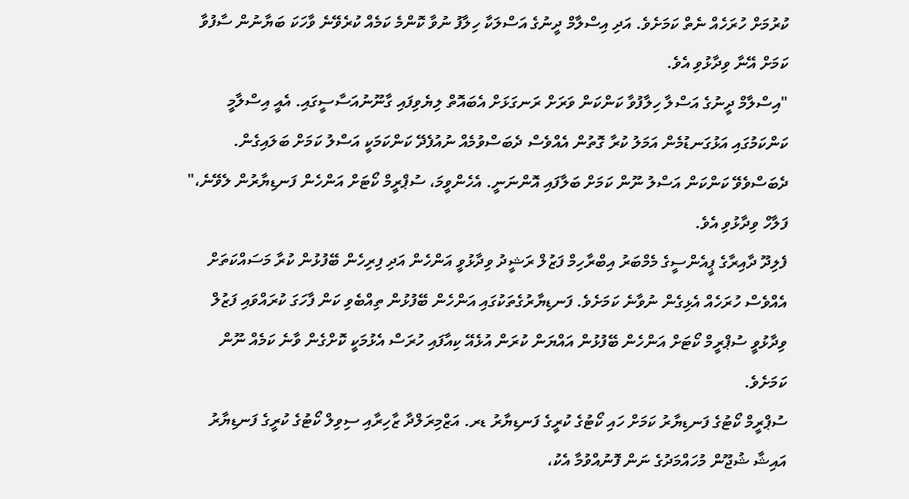ކުރުމަށް ހުރަހެއް ނެތް ކަމަށެވެ. އަދި އިސްލާމް ދީނުގެ އަސްލަކާ ހިލާފު ނުވާ ކޮންމެ ކަމެއް ކުރެވޭނެ ވާހަކަ ބަޔާނުން ސާފުވާ ކަމަށް އޭނާ ވިދާޅުވި އެވެ.
"އިސްލާމް ދީނުގެ އަސްލާ ހިލާފުވާ ކަންކަން ވަރަށް ރަނގަޅަށް އެބައޮތް ލިޔެވިފައި ގާނޫނުއަސާސީގައި. އެއީ އިސްލާމީ ކަންކަމުގައި އަޅުގަނޑުމެން އަމަލު ކުރާ ގޮތުން އެއްވެސް ދެބަސްވުމެއް ނުއުފެދޭ ކަންކަމަކީ އަސްލު ކަމަށް ބަލައިގެން. ދެބަސްވެވޭ ކަންކަން އަސްލު ނޫން ކަމަށް ބަލާފައި އޮންނަނީ. އެހެންވީމަ، ސުޕްރީމް ކޯޓަށް އަންހެން ފަނޑިޔާރުން ލެވޭނެ،" ފަލާހް ވިދާޅުވި އެވެ.
ފެލިދޫ ދާއިރާގެ ޕީއެންސީގެ މެމްބަރު އިބްރާހިމް ފަޒުލް ރަޝީދު ވިދާޅުވީ އަންހެން އަދި ފިރިހެން ބޭފުޅުން ކުރާ މަސައްކަތަށް އެއްވެސް ހުރަހެއް އެޅިގެން ނުވާނެ ކަމަށެވެ. ފަނޑިޔާރުގެތަކުގައި އަންހެން ބޭފުޅުން ތިއްބެވި ކަން ފާހަގަ ކުރައްވައި ފަޒުލް ވިދާޅުވީ ސުޕްރީމް ކޯޓަށް އަންހެން ބޭފުޅުން އައްޔަން ކުރަން އުޅެއޭ ކިއާފައި ހުރަސް އެޅުމަކީ ކޮށްގެން ވާނެ ކަމެއް ނޫން ކަމަށެވެ.
ސުޕްރީމް ކޯޓުގެ ފަނޑިޔާރު ކަމަށް ހައި ކޯޓުގެ ކުރީގެ ފަނޑިޔާރު ޑރ. އަޒްމިރަލްދާ ޒާހިރާއި ސިވިލް ކޯޓުގެ ކުރީގެ ފަނޑިޔާރު އައިޝާ ޝުޖޫން މުހައްމަދުގެ ނަން ފޮނުއްވުމާ އެކު،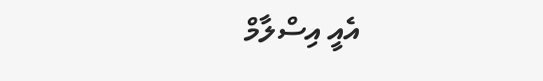އެއީ އިސްލާމް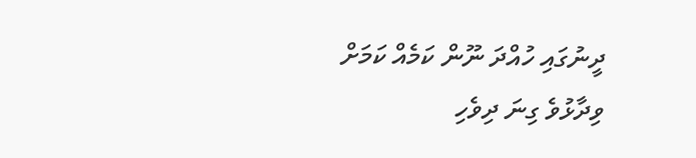ދީނުގައި ހުއްދަ ނޫން ކަމެއް ކަމަށް ވިދާޅުވެ ގިނަ ދިވެހި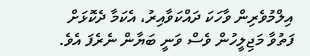އިލްމުވެރިން ވާހަކަ ދައްކަވާއިރު، އެކަމާ ދެކޮޅަށް ފަތުވާ މަޖިލީހުން ވެސް ވަނީ ބަޔާން ނެރެފަ އެވެ.